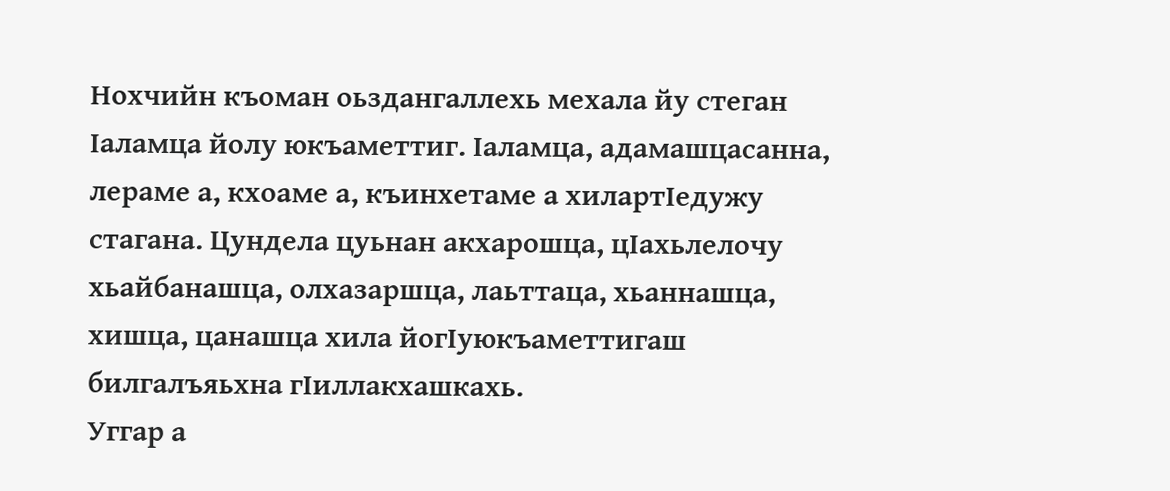Нохчийн къоман оьздангаллехь мехала йу стеган Iаламца йолу юкъаметтиг. Iаламца, адамашцасанна, лераме а, кхоаме а, къинхетаме а хилартIедужу стагана. Цундела цуьнан акхарошца, цIахьлелочу хьайбанашца, олхазаршца, лаьттаца, хьаннашца, хишца, цанашца хила йогIуюкъаметтигаш билгалъяьхна гIиллакхашкахь.
Уггар а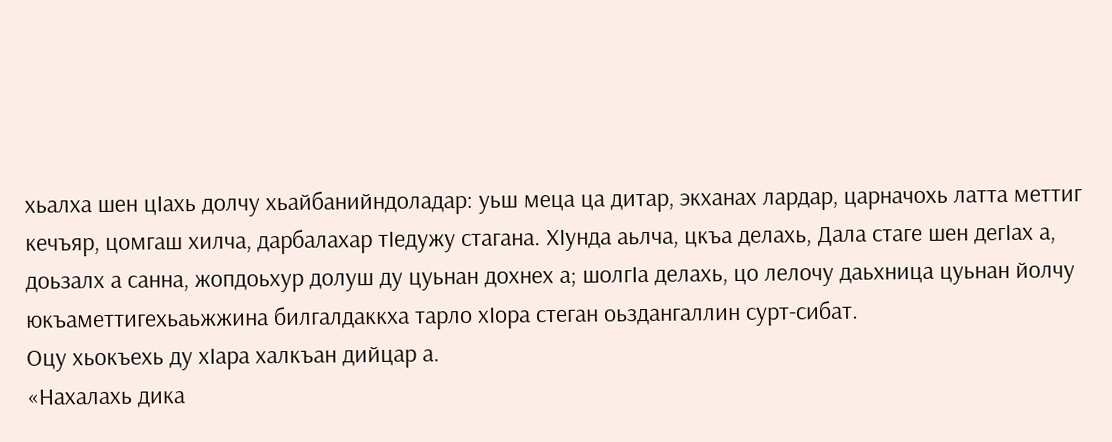хьалха шен цIахь долчу хьайбанийндоладар: уьш меца ца дитар, экханах лардар, царначохь латта меттиг кечъяр, цомгаш хилча, дарбалахар тIедужу стагана. ХIунда аьлча, цкъа делахь, Дала стаге шен дегIах а, доьзалх а санна, жопдоьхур долуш ду цуьнан дохнех а; шолгIа делахь, цо лелочу даьхница цуьнан йолчу юкъаметтигехьаьжжина билгалдаккха тарло хIора стеган оьздангаллин сурт-сибат.
Оцу хьокъехь ду хIара халкъан дийцар а.
«Нахалахь дика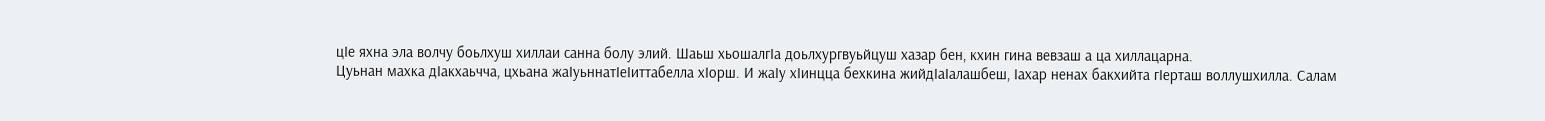цIе яхна эла волчу боьлхуш хиллаи санна болу элий. Шаьш хьошалгIа доьлхургвуьйцуш хазар бен, кхин гина вевзаш а ца хиллацарна.
Цуьнан махка дIакхаьчча, цхьана жаIуьннатIеIиттабелла хIорш. И жаIу хIинцца бехкина жийдIаIалашбеш, Iахар ненах бакхийта гIерташ воллушхилла. Салам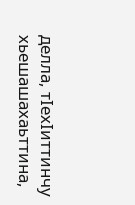делла, тIехIиттинчу хьешашахаьттина,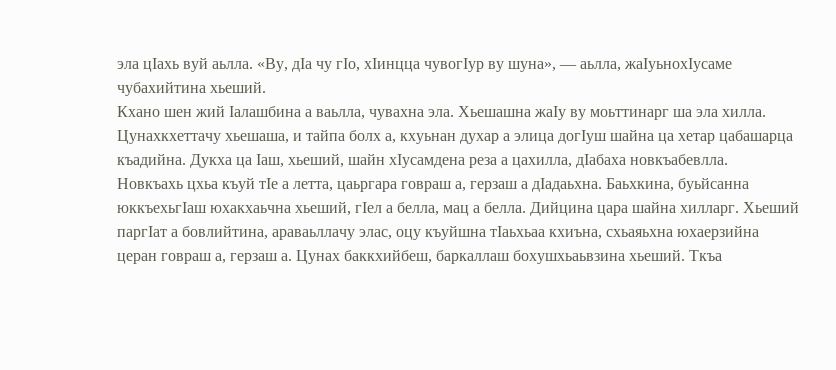эла цIахь вуй аьлла. «Ву, дIа чу гIо, хIинцца чувогIур ву шуна», — аьлла, жаIуьнохIусаме чубахийтина хьеший.
Кхано шен жий Iалашбина а ваьлла, чувахна эла. Хьешашна жаIу ву моьттинарг ша эла хилла. Цунахкхеттачу хьешаша, и тайпа болх а, кхуьнан духар а элица догIуш шайна ца хетар цабашарца къадийна. Дукха ца Iаш, хьеший, шайн хIусамдена реза а цахилла, дIабаха новкъабевлла.
Новкъахь цхьа къуй тIе а летта, цаьргара говраш а, герзаш а дIадаьхна. Баьхкина, буьйсанна юккъехьгIаш юхакхаьчна хьеший, гIел а белла, мац а белла. Дийцина цара шайна хилларг. Хьеший паргIат а бовлийтина, араваьллачу элас, оцу къуйшна тIаьхьаа кхиъна, схьаяьхна юхаерзийна церан говраш а, герзаш а. Цунах баккхийбеш, баркаллаш бохушхьаьвзина хьеший. Ткъа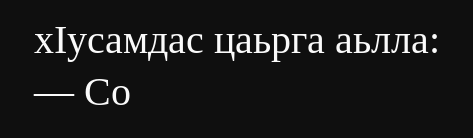хIусамдас цаьрга аьлла:
— Со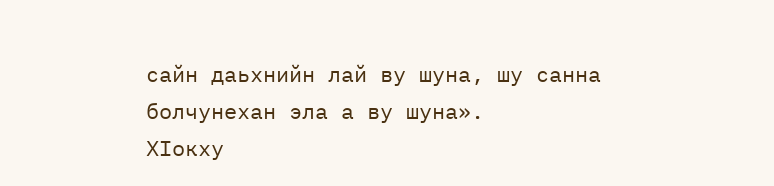сайн даьхнийн лай ву шуна, шу санна болчунехан эла а ву шуна».
ХIокху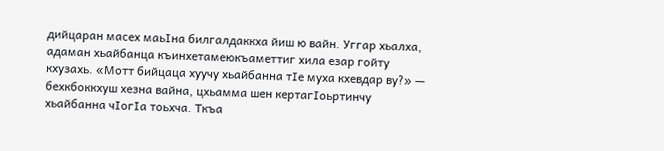дийцаран масех маьIна билгалдаккха йиш ю вайн. Уггар хьалха, адаман хьайбанца къинхетамеюкъаметтиг хила езар гойту кхузахь. «Мотт бийцаца хуучу хьайбанна тIе муха кхевдар ву?» — бехкбоккхуш хезна вайна, цхьамма шен кертагIоьртинчу хьайбанна чIогIа тоьхча. Ткъа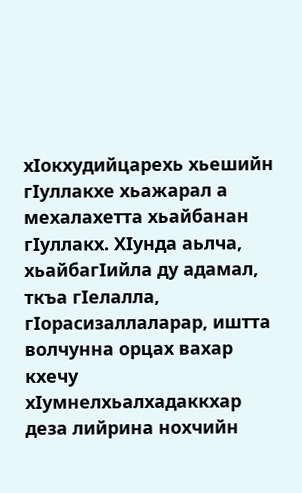хIокхудийцарехь хьешийн гIуллакхе хьажарал а мехалахетта хьайбанан гIуллакх. ХIунда аьлча, хьайбагIийла ду адамал, ткъа гIелалла, гIорасизаллаларар, иштта волчунна орцах вахар кхечу хIумнелхьалхадаккхар деза лийрина нохчийн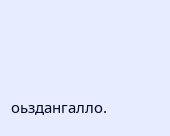оьздангалло.